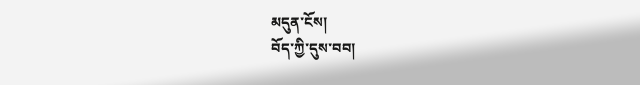མདུན་ངོས།
བོད་ཀྱི་དུས་བབ།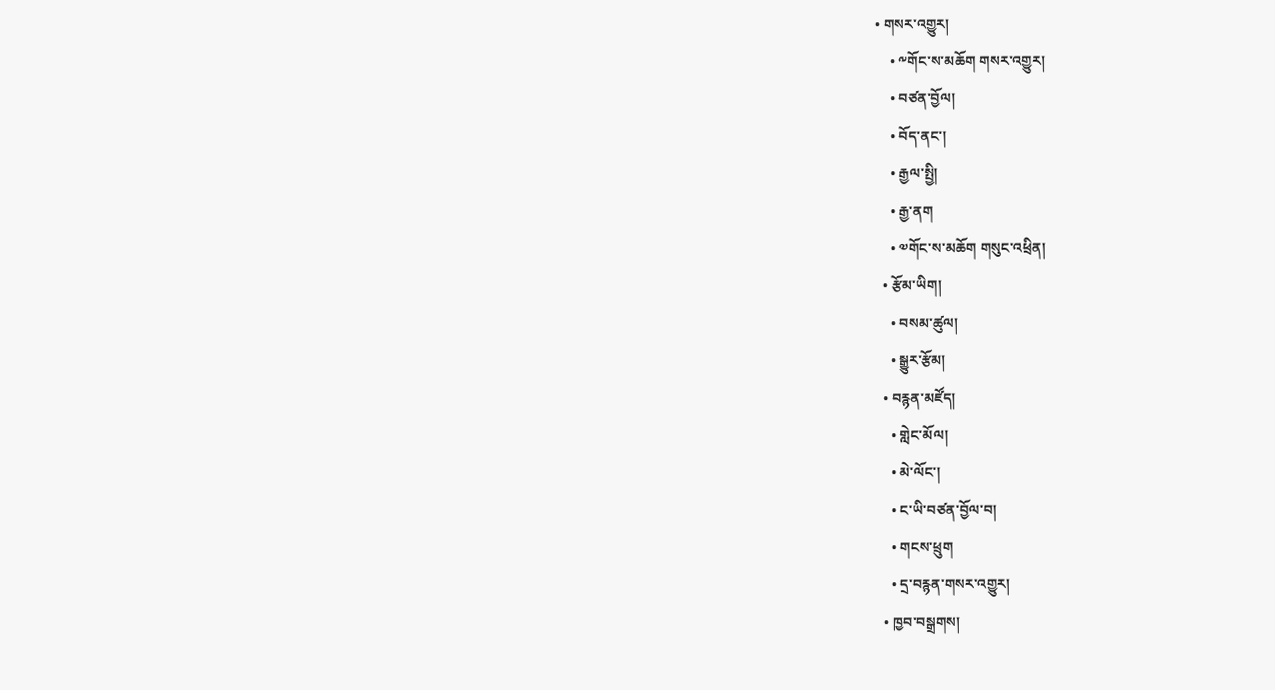• གསར་འགྱུར།
    • ༸གོང་ས་མཆོག གསར་འགྱུར།
    • བཙན་བྱོལ།
    • བོད་ནང་།
    • རྒྱལ་སྤྱི།
    • རྒྱ་ནག
    • ༧གོང་ས་མཆོག གསུང་འཕྲིན།
  • རྩོམ་ཡིག།
    • བསམ་ཚུལ།
    • སྒྱུར་རྩོམ།
  • བརྙན་མཛོད།
    • གླེང་མོལ།
    • མེ་ལོང་།
    • ང་ཡི་བཙན་བྱོལ་བ།
    • གངས་ཕྲུག
    • དྲ་བརྙན་གསར་འགྱུར།
  • ཁྱབ་བསྒྲགས།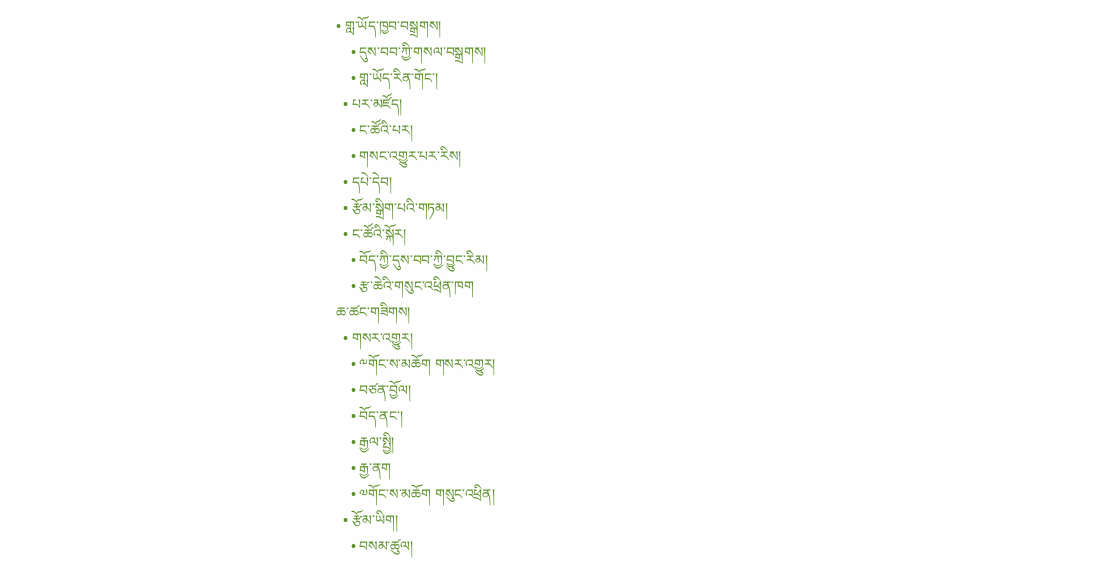• གླ་ཡོད་ཁྱབ་བསྒྲགས།
    • དུས་བབ་ཀྱི་གསལ་བསྒྲགས།
    • གླ་ཡོད་རིན་གོང་།
  • པར་མཛོད།
    • ང་ཚོའི་པར།
    • གསང་འགྱུར་པར་རིས།
  • དཔེ་དེབ།
  • རྩོམ་སྒྲིག་པའི་གཏམ།
  • ང་ཚོའི་སྐོར།
    • བོད་ཀྱི་དུས་བབ་ཀྱི་བྱུང་རིམ།
    • རྩ་ཆེའི་གསུང་འཕྲིན་ཁག
ཆ་ཚང་གཟིགས།
  • གསར་འགྱུར།
    • ༸གོང་ས་མཆོག གསར་འགྱུར།
    • བཙན་བྱོལ།
    • བོད་ནང་།
    • རྒྱལ་སྤྱི།
    • རྒྱ་ནག
    • ༧གོང་ས་མཆོག གསུང་འཕྲིན།
  • རྩོམ་ཡིག།
    • བསམ་ཚུལ།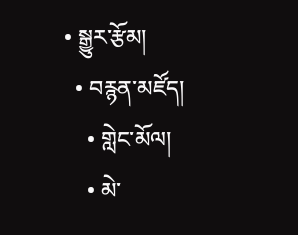• སྒྱུར་རྩོམ།
  • བརྙན་མཛོད།
    • གླེང་མོལ།
    • མེ་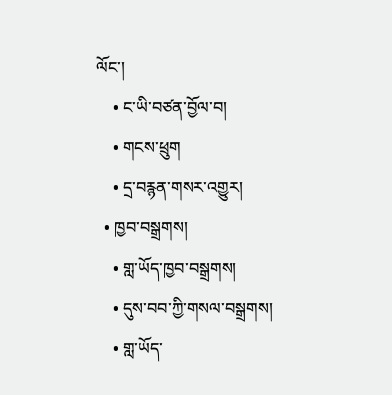ལོང་།
    • ང་ཡི་བཙན་བྱོལ་བ།
    • གངས་ཕྲུག
    • དྲ་བརྙན་གསར་འགྱུར།
  • ཁྱབ་བསྒྲགས།
    • གླ་ཡོད་ཁྱབ་བསྒྲགས།
    • དུས་བབ་ཀྱི་གསལ་བསྒྲགས།
    • གླ་ཡོད་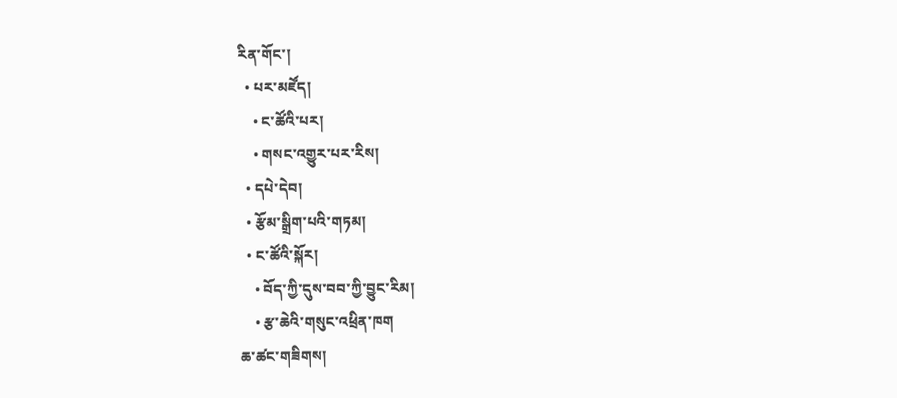རིན་གོང་།
  • པར་མཛོད།
    • ང་ཚོའི་པར།
    • གསང་འགྱུར་པར་རིས།
  • དཔེ་དེབ།
  • རྩོམ་སྒྲིག་པའི་གཏམ།
  • ང་ཚོའི་སྐོར།
    • བོད་ཀྱི་དུས་བབ་ཀྱི་བྱུང་རིམ།
    • རྩ་ཆེའི་གསུང་འཕྲིན་ཁག
ཆ་ཚང་གཟིགས།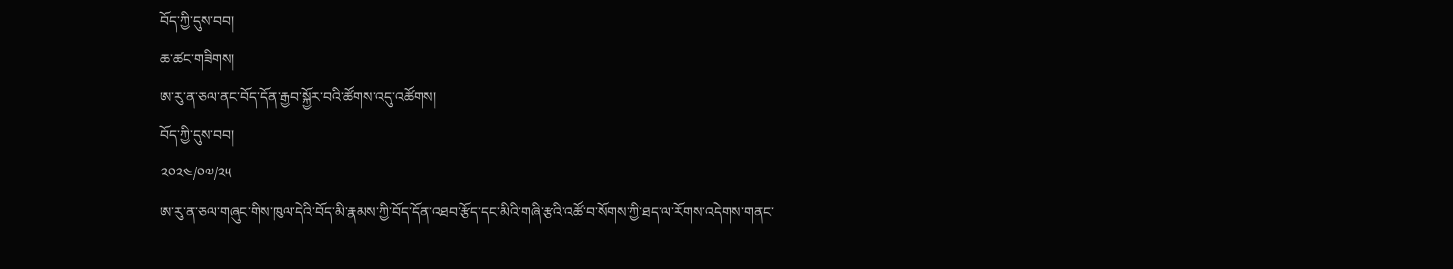བོད་ཀྱི་དུས་བབ།
ཆ་ཚང་གཟིགས།
ཨ་རུ་ན་ཅལ་ནང་བོད་དོན་རྒྱབ་སྐྱོར་བའི་ཚོགས་འདུ་འཚོགས།
བོད་ཀྱི་དུས་བབ།
༢༠༢༤/༠༧/༢༥
ཨ་རུ་ན་ཅལ་གཞུང་གིས་ཁུལ་དེའི་བོད་མི་རྣམས་ཀྱི་བོད་དོན་འཐབ་རྩོད་དང་མིའི་གཞི་རྩའི་འཚོ་བ་སོགས་ཀྱི་ཐད་ལ་རོགས་འདེགས་གནང་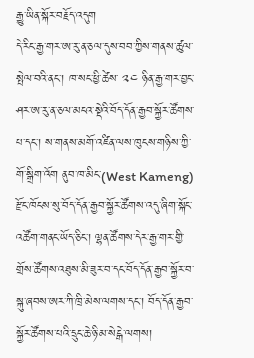རྒྱུ་ཡིན་སྐོར་བརྗོད་འདུག
དེ་རིང་རྒྱ་གར་ཨ་རུ་ན་ཅལ་དུས་བབ་ཀྱིས་གནས་ཚུལ་སྤེལ་བའི་ནང་། ཁ་སང་ཕྱི་ཚེས་ ༢༤ ཉིན་རྒྱ་གར་བྱང་ཤར་ཨ་རུ་ན་ཅལ་མངའ་སྡེའི་བོད་དོན་རྒྱབ་སྐྱོར་ཚོགས་པ་དང་། ས་གནས་མགོ་འཛིན་ལས་ཁུངས་གཉིས་ཀྱི་གོ་སྒྲིག་འོག ནུབ་ཁ་མིང་(West Kameng) རྫོང་ཁོངས་སུ་བོད་དོན་རྒྱབ་སྐྱོར་ཚོགས་འདུ་ཞིག་སྐོང་འཚོག་གནང་ཡོད་ཅིང་། ལྷན་ཚོགས་དེར་རྒྱ་གར་གྱི་གྲོས་ཚོགས་འཐུས་མི་ཟུར་བ་དང་བོད་དོན་རྒྱབ་སྐྱོར་བ་སྐུ་ཞབས་ཨར་ཀི་ཁྲི་མེས་ལགས་དང་། བོད་དོན་རྒྱབ་སྐྱོར་ཚོགས་པའི་དྲུང་ཆེ་ཉི་མ་སེངྒེ་ལགས།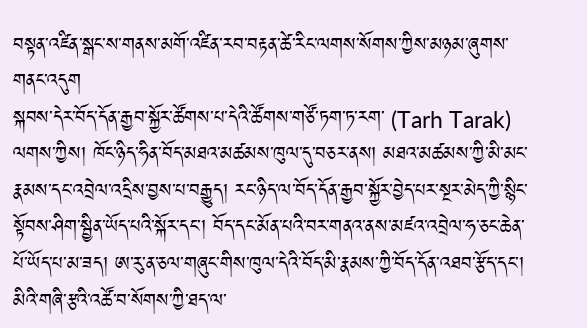བསྟན་འཛིན་སྒང་ས་གནས་མགོ་འཛིན་རབ་བརྟན་ཚེ་རིང་ལགས་སོགས་ཀྱིས་མཉམ་ཞུགས་གནང་འདུག
སྐབས་དེར་བོད་དོན་རྒྱབ་སྐྱོར་ཚོགས་པ་དེའི་ཚོགས་གཙོ་ཏག་ཏ་རག་ (Tarh Tarak) ལགས་ཀྱིས། ཁོང་ཉིད་ཧིན་བོད་མཐའ་མཚམས་ཁུལ་དུ་བཅར་ནས། མཐའ་མཚམས་ཀྱི་མི་མང་རྣམས་དང་འབྲེལ་འདྲིས་བྱས་པ་བརྒྱུད། རང་ཉིད་ལ་བོད་དོན་རྒྱབ་སྐྱོར་བྱེད་པར་སྔར་མེད་ཀྱི་སྙིང་སྟོབས་ཤིག་སྦྱིན་ཡོད་པའི་སྐོར་དང་། བོད་དང་མོན་པའི་བར་གནའ་ནས་མཛའ་འབྲེལ་ཧ་ཅང་ཆེན་པོ་ཡོད་པ་མ་ཟད། ཨ་རུ་ན་ཅལ་གཞུང་གིས་ཁུལ་དེའི་བོད་མི་རྣམས་ཀྱི་བོད་དོན་འཐབ་རྩོད་དང་། མིའི་གཞི་རྩའི་འཚོ་བ་སོགས་ཀྱི་ཐད་ལ་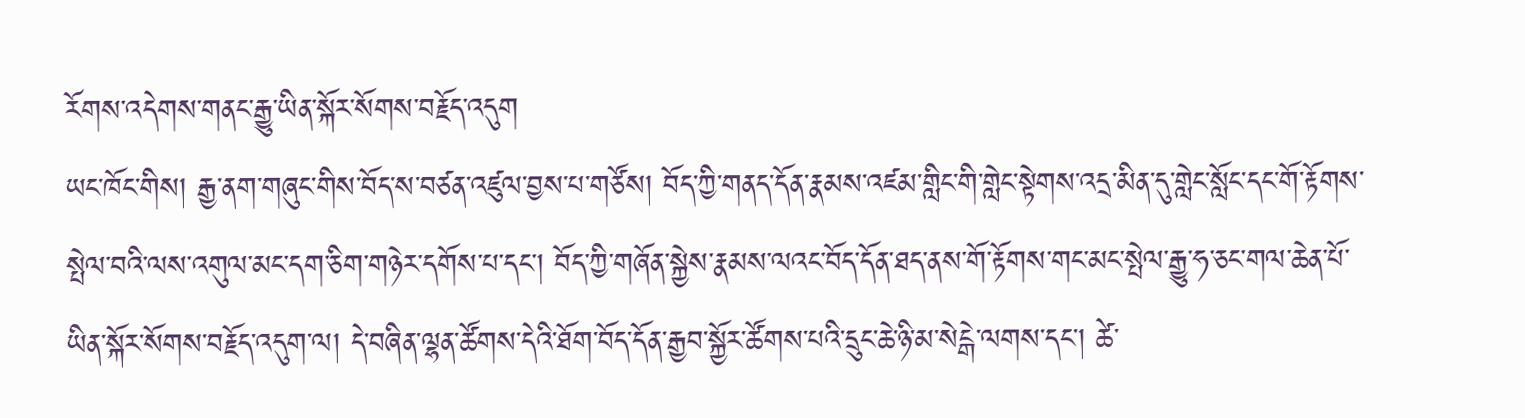རོགས་འདེགས་གནང་རྒྱུ་ཡིན་སྐོར་སོགས་བརྗོད་འདུག
ཡང་ཁོང་གིས། རྒྱ་ནག་གཞུང་གིས་བོད་ས་བཙན་འཛུལ་བྱས་པ་གཙོས། བོད་ཀྱི་གནད་དོན་རྣམས་འཛམ་གླིང་གི་གླེང་སྟེགས་འདྲ་མིན་དུ་གླེང་སློང་དང་གོ་རྟོགས་སྤེལ་བའི་ལས་འགུལ་མང་དག་ཅིག་གཉེར་དགོས་པ་དང་། བོད་ཀྱི་གཞོན་སྐྱེས་རྣམས་ལའང་བོད་དོན་ཐད་ནས་གོ་རྟོགས་གང་མང་སྤེལ་རྒྱུ་ཧ་ཅང་གལ་ཆེན་པོ་ཡིན་སྐོར་སོགས་བརྗོད་འདུག་ལ། དེ་བཞིན་ལྷན་ཚོགས་དེའི་ཐོག་བོད་དོན་རྒྱབ་སྐྱོར་ཚོགས་པའི་དྲུང་ཆེ་ཉི་མ་སེངྒེ་ལགས་དང་། ཚེ་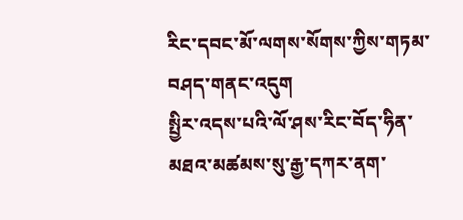རིང་དབང་མོ་ལགས་སོགས་ཀྱིས་གཏམ་བཤད་གནང་འདུག
སྤྱིར་འདས་པའི་ལོ་ཤས་རིང་བོད་ཧིན་མཐའ་མཚམས་སུ་རྒྱ་དཀར་ནག་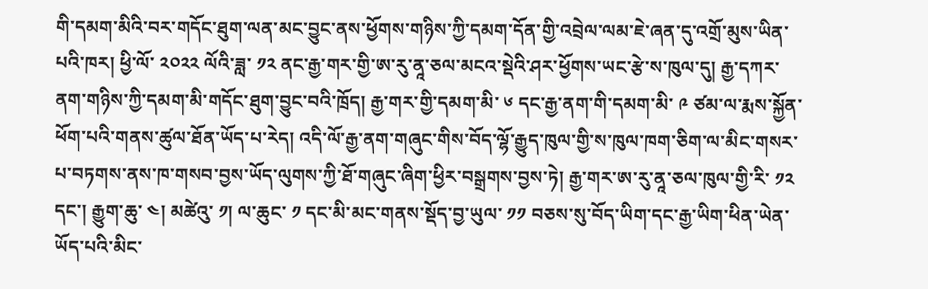གི་དམག་མིའི་བར་གདོང་ཐུག་ལན་མང་བྱུང་ནས་ཕྱོགས་གཉིས་ཀྱི་དམག་དོན་གྱི་འབྲེལ་ལམ་ཇེ་ཞན་དུ་འགྲོ་མུས་ཡིན་པའི་ཁར། ཕྱི་ལོ་ ༢༠༢༢ ལོའི་ཟླ་ ༡༢ ནང་རྒྱ་གར་གྱི་ཨ་རུ་ནཱ་ཅལ་མངའ་སྡེའི་ཤར་ཕྱོགས་ཡང་རྩེ་ས་ཁུལ་དུ། རྒྱ་དཀར་ནག་གཉིས་ཀྱི་དམག་མི་གདོང་ཐུག་བྱུང་བའི་ཁྲོད། རྒྱ་གར་གྱི་དམག་མི་ ༦ དང་རྒྱ་ནག་གི་དམག་མི་ ༩ ཙམ་ལ་རྨས་སྐྱོན་ཕོག་པའི་གནས་ཚུལ་ཐོན་ཡོད་པ་རེད། འདི་ལོ་རྒྱ་ནག་གཞུང་གིས་བོད་ལྷོ་རྒྱུད་ཁུལ་གྱི་ས་ཁུལ་ཁག་ཅིག་ལ་མིང་གསར་པ་བཏགས་ནས་ཁ་གསབ་བྱས་ཡོད་ལུགས་ཀྱི་ཐོ་གཞུང་ཞིག་ཕྱིར་བསྒྲགས་བྱས་ཏེ། རྒྱ་གར་ཨ་རུ་ནཱ་ཅལ་ཁུལ་གྱི་རི་ ༡༢ དང་། རྒྱུག་ཆུ་ ༤། མཚེའུ་ ༡། ལ་ཆུང་ ༡ དང་མི་མང་གནས་སྡོད་བྱ་ཡུལ་ ༡༡ བཅས་སུ་བོད་ཡིག་དང་རྒྱ་ཡིག་ཕིན་ཡེན་ཡོད་པའི་མིང་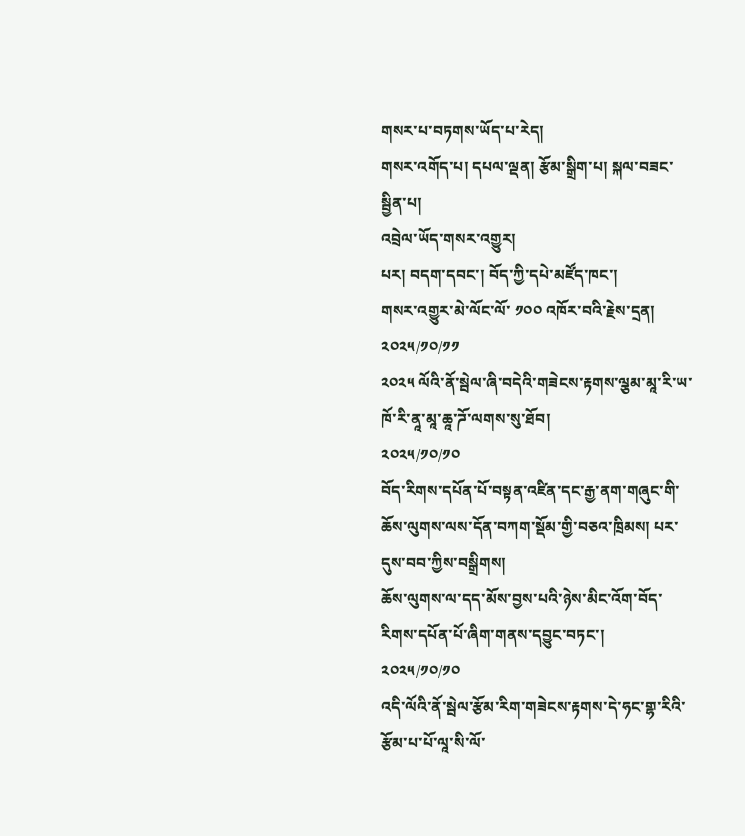གསར་པ་བཏགས་ཡོད་པ་རེད།
གསར་འགོད་པ། དཔལ་ལྡན། རྩོམ་སྒྲིག་པ། སྐལ་བཟང་སྦྱིན་པ།
འབྲེལ་ཡོད་གསར་འགྱུར།
པར། བདག་དབང་། བོད་ཀྱི་དཔེ་མཛོད་ཁང་།
གསར་འགྱུར་མེ་ལོང་ལོ་ ༡༠༠ འཁོར་བའི་རྗེས་དྲན།
༢༠༢༥/༡༠/༡༡
༢༠༢༥ ལོའི་ནོ་སྦེལ་ཞི་བདེའི་གཟེངས་རྟགས་ལྕམ་མཱ་རི་ཡ་ཁོ་རི་ནཱ་མཱ་ཆཱ་ཌོ་ལགས་སུ་ཐོབ།
༢༠༢༥/༡༠/༡༠
བོད་རིགས་དཔོན་པོ་བསྟན་འཛིན་དང་རྒྱ་ནག་གཞུང་གི་ཆོས་ལུགས་ལས་དོན་བཀག་སྡོམ་གྱི་བཅའ་ཁྲིམས། པར་དུས་བབ་ཀྱིས་བསྒྲིགས།
ཆོས་ལུགས་ལ་དད་མོས་བྱས་པའི་ཉེས་མིང་འོག་བོད་རིགས་དཔོན་པོ་ཞིག་གནས་དབྱུང་བཏང་།
༢༠༢༥/༡༠/༡༠
འདི་ལོའི་ནོ་སྦེལ་རྩོམ་རིག་གཟེངས་རྟགས་དེ་ཧང་གྷ་རིའི་རྩོམ་པ་པོ་ལཱ་སི་ལོ་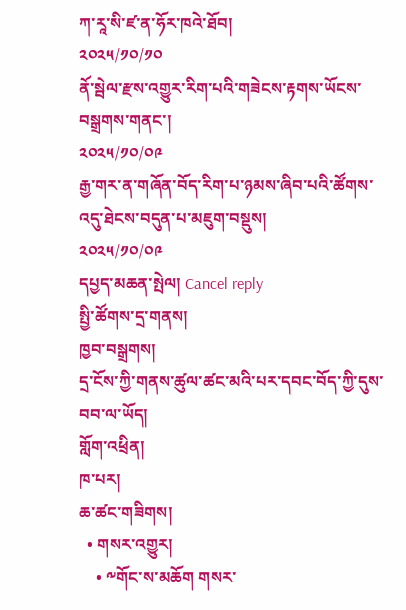ཀ་རཱ་སི་ཛ་ན་ཧོར་ཁའེ་ཐོབ།
༢༠༢༥/༡༠/༡༠
ནོ་སྦེལ་རྫས་འགྱུར་རིག་པའི་གཟེངས་རྟགས་ཡོངས་བསྒྲགས་གནང་།
༢༠༢༥/༡༠/༠༩
རྒྱ་གར་ན་གཞོན་བོད་རིག་པ་ཉམས་ཞིབ་པའི་ཚོགས་འདུ་ཐེངས་བདུན་པ་མཇུག་བསྡུས།
༢༠༢༥/༡༠/༠༩
དཔྱད་མཆན་སྤེལ། Cancel reply
སྤྱི་ཚོགས་དྲ་གནས།
ཁྱབ་བསྒྲགས།
དྲ་ངོས་ཀྱི་གནས་ཚུལ་ཚང་མའི་པར་དབང་བོད་ཀྱི་དུས་བབ་ལ་ཡོད།
གློག་འཕྲིན།
ཁ་པར།
ཆ་ཚང་གཟིགས།
  • གསར་འགྱུར།
    • ༸གོང་ས་མཆོག གསར་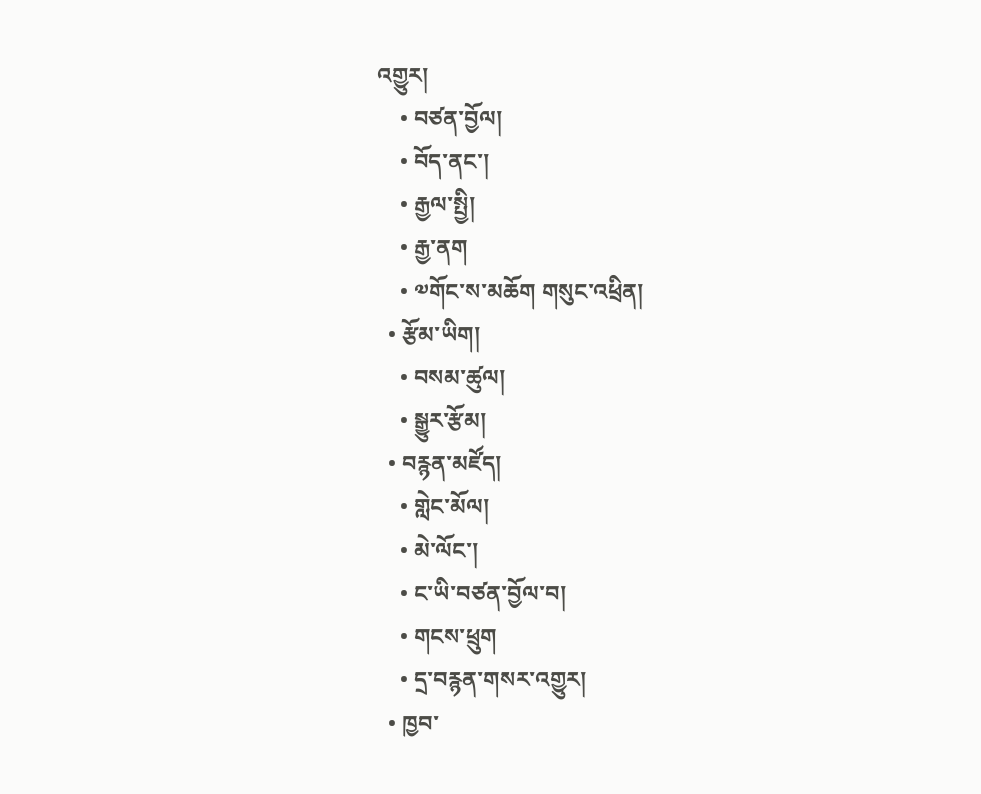འགྱུར།
    • བཙན་བྱོལ།
    • བོད་ནང་།
    • རྒྱལ་སྤྱི།
    • རྒྱ་ནག
    • ༧གོང་ས་མཆོག གསུང་འཕྲིན།
  • རྩོམ་ཡིག།
    • བསམ་ཚུལ།
    • སྒྱུར་རྩོམ།
  • བརྙན་མཛོད།
    • གླེང་མོལ།
    • མེ་ལོང་།
    • ང་ཡི་བཙན་བྱོལ་བ།
    • གངས་ཕྲུག
    • དྲ་བརྙན་གསར་འགྱུར།
  • ཁྱབ་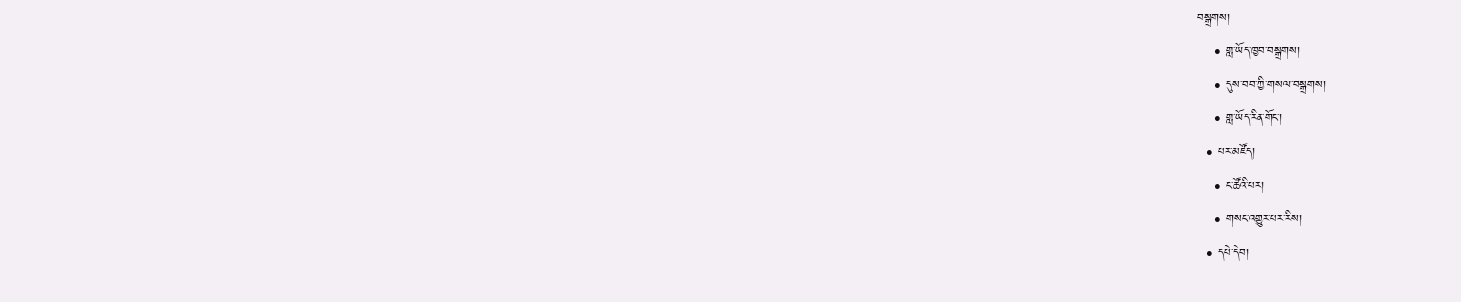བསྒྲགས།
    • གླ་ཡོད་ཁྱབ་བསྒྲགས།
    • དུས་བབ་ཀྱི་གསལ་བསྒྲགས།
    • གླ་ཡོད་རིན་གོང་།
  • པར་མཛོད།
    • ང་ཚོའི་པར།
    • གསང་འགྱུར་པར་རིས།
  • དཔེ་དེབ།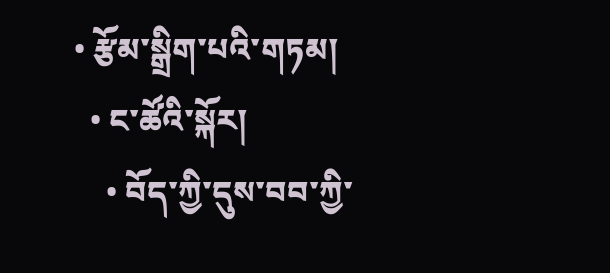• རྩོམ་སྒྲིག་པའི་གཏམ།
  • ང་ཚོའི་སྐོར།
    • བོད་ཀྱི་དུས་བབ་ཀྱི་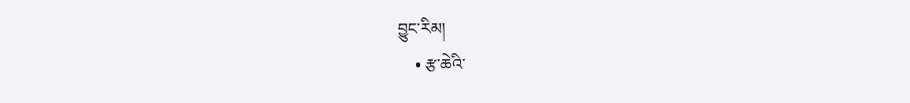བྱུང་རིམ།
    • རྩ་ཆེའི་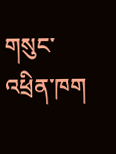གསུང་འཕྲིན་ཁག